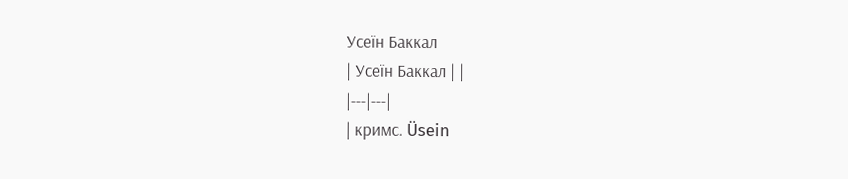Усеїн Баккал
| Усеїн Баккал | |
|---|---|
| кримс. Üsein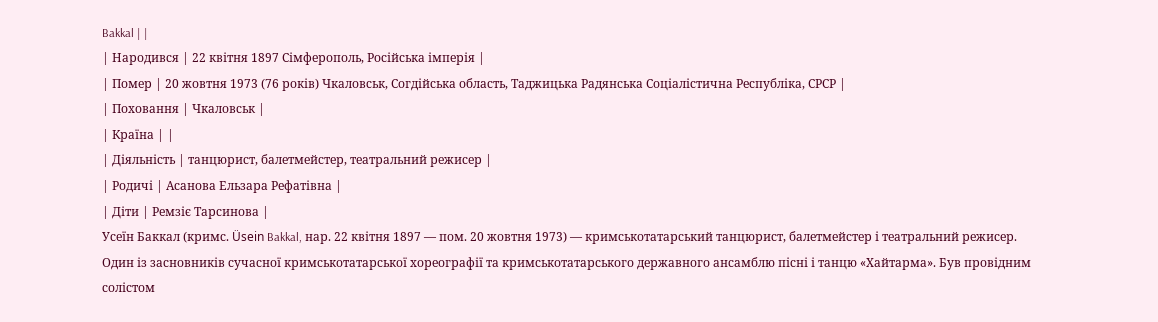Bakkal | |
| Народився | 22 квітня 1897 Сімферополь, Російська імперія |
| Помер | 20 жовтня 1973 (76 років) Чкаловськ, Согдійська область, Таджицька Радянська Соціалістична Республіка, СРСР |
| Поховання | Чкаловськ |
| Країна | |
| Діяльність | танцюрист, балетмейстер, театральний режисер |
| Родичі | Асанова Ельзара Рефатівна |
| Діти | Ремзіє Тарсинова |
Усеїн Баккал (кримс. Üsein Bakkal, нар. 22 квітня 1897 — пом. 20 жовтня 1973) — кримськотатарський танцюрист, балетмейстер і театральний режисер. Один із засновників сучасної кримськотатарської хореографії та кримськотатарського державного ансамблю пісні і танцю «Хайтарма». Був провідним солістом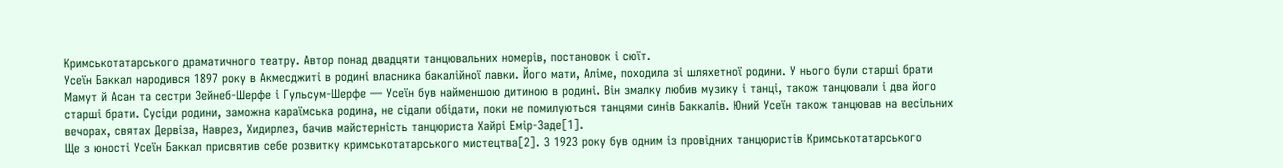Кримськотатарського драматичного театру. Автор понад двадцяти танцювальних номерів, постановок і сюїт.
Усеїн Баккал народився 1897 року в Акмесджиті в родині власника бакалійної лавки. Його мати, Аліме, походила зі шляхетної родини. У нього були старші брати Мамут й Асан та сестри Зейнеб-Шерфе і Гульсум-Шерфе — Усеїн був найменшою дитиною в родині. Він змалку любив музику і танці, також танцювали і два його старші брати. Сусіди родини, заможна караїмська родина, не сідали обідати, поки не помилуються танцями синів Баккалів. Юний Усеїн також танцював на весільних вечорах, святах Дервіза, Наврез, Хидирлез, бачив майстерність танцюриста Хайрі Емір-Заде[1].
Ще з юності Усеїн Баккал присвятив себе розвитку кримськотатарського мистецтва[2]. З 1923 року був одним із провідних танцюристів Кримськотатарського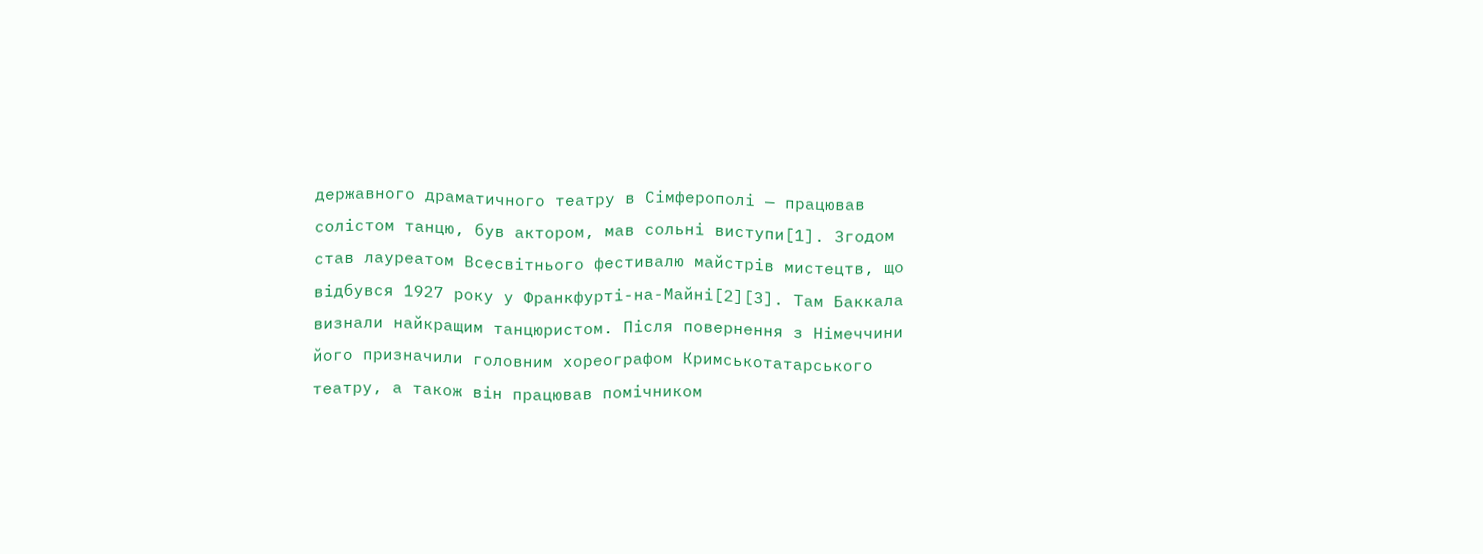державного драматичного театру в Сімферополі — працював солістом танцю, був актором, мав сольні виступи[1]. Згодом став лауреатом Всесвітнього фестивалю майстрів мистецтв, що відбувся 1927 року у Франкфурті-на-Майні[2][3]. Там Баккала визнали найкращим танцюристом. Після повернення з Німеччини його призначили головним хореографом Кримськотатарського театру, а також він працював помічником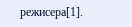режисера[1].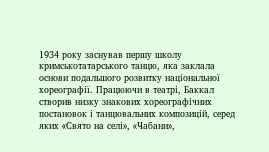1934 року заснував першу школу кримськотатарського танцю, яка заклала основи подальшого розвитку національної хореографії. Працюючи в театрі, Баккал створив низку знакових хореографічних постановок і танцювальних композицій, серед яких «Свято на селі», «Чабани»,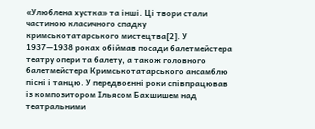«Улюблена хустка» та інші. Ці твори стали частиною класичного спадку кримськотатарського мистецтва[2]. У 1937—1938 роках обіймав посади балетмейстера театру опери та балету, а також головного балетмейстера Кримськотатарського ансамблю пісні і танцю. У передвоєнні роки співпрацював із композитором Ільясом Бахшишем над театральними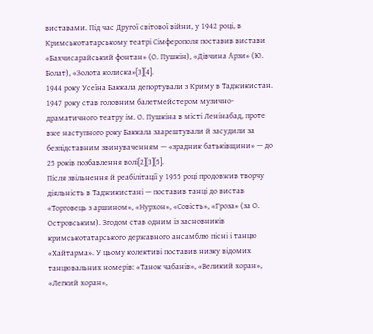виставами. Під час Другої світової війни, у 1942 році, в Кримськотатарському театрі Сімферополя поставив вистави «Бахчисарайський фонтан» (О. Пушкін), «Дівчина Арзи» (Ю. Болат), «Золота колиска»[3][4].
1944 року Усеїна Баккала депортували з Криму в Таджикистан. 1947 року став головним балетмейстером музично-драматичного театру ім. О. Пушкіна в місті Ленінабад, проте вже наступного року Баккала заарештували й засудили за безпідставним звинуваченням — «зрадник батьківщини» — до 25 років позбавлення волі[2][3][5].
Після звільнення й реабілітації у 1955 році продовжив творчу діяльність в Таджикистані — поставив танці до вистав «Торговець з аршином», «Нурхон», «Совість», «Гроза» (за О. Островським). Згодом став одним із засновників кримськотатарського державного ансамблю пісні і танцю «Хайтарма». У цьому колективі поставив низку відомих танцювальних номерів: «Танок чабанів», «Великий хоран», «Легкий хоран»,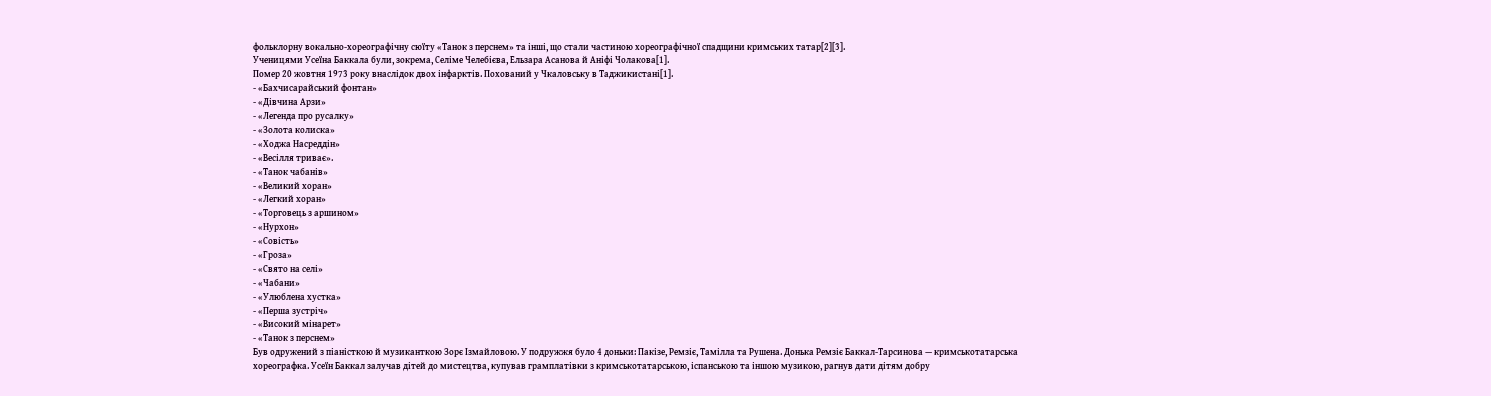фольклорну вокально-хореографічну сюїту «Танок з перснем» та інші, що стали частиною хореографічної спадщини кримських татар[2][3].
Ученицями Усеїна Баккала були, зокрема, Селіме Челебієва, Ельзара Асанова й Аніфі Чолакова[1].
Помер 20 жовтня 1973 року внаслідок двох інфарктів. Похований у Чкаловську в Таджикистані[1].
- «Бахчисарайський фонтан»
- «Дівчина Арзи»
- «Легенда про русалку»
- «Золота колиска»
- «Ходжа Насреддін»
- «Весілля триває».
- «Танок чабанів»
- «Великий хоран»
- «Легкий хоран»
- «Торговець з аршином»
- «Нурхон»
- «Совість»
- «Гроза»
- «Свято на селі»
- «Чабани»
- «Улюблена хустка»
- «Перша зустріч»
- «Високий мінарет»
- «Танок з перснем»
Був одружений з піаністкою й музиканткою Зорє Ізмайловою. У подружжя було 4 доньки: Пакізе, Ремзіє, Тамілла та Рушена. Донька Ремзіє Баккал-Тарсинова — кримськотатарська хореографка. Усеїн Баккал залучав дітей до мистецтва, купував грамплатівки з кримськотатарською, іспанською та іншою музикою, рагнув дати дітям добру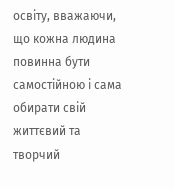освіту, вважаючи, що кожна людина повинна бути самостійною і сама обирати свій життєвий та творчий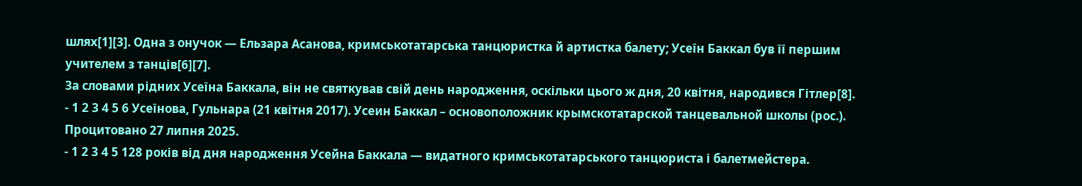шлях[1][3]. Одна з онучок — Ельзара Асанова, кримськотатарська танцюристка й артистка балету; Усеїн Баккал був її першим учителем з танців[6][7].
За словами рідних Усеїна Баккала, він не святкував свій день народження, оскільки цього ж дня, 20 квітня, народився Гітлер[8].
- 1 2 3 4 5 6 Усеїнова, Гульнара (21 квітня 2017). Усеин Баккал – основоположник крымскотатарской танцевальной школы (рос.). Процитовано 27 липня 2025.
- 1 2 3 4 5 128 років від дня народження Усейна Баккала — видатного кримськотатарського танцюриста і балетмейстера.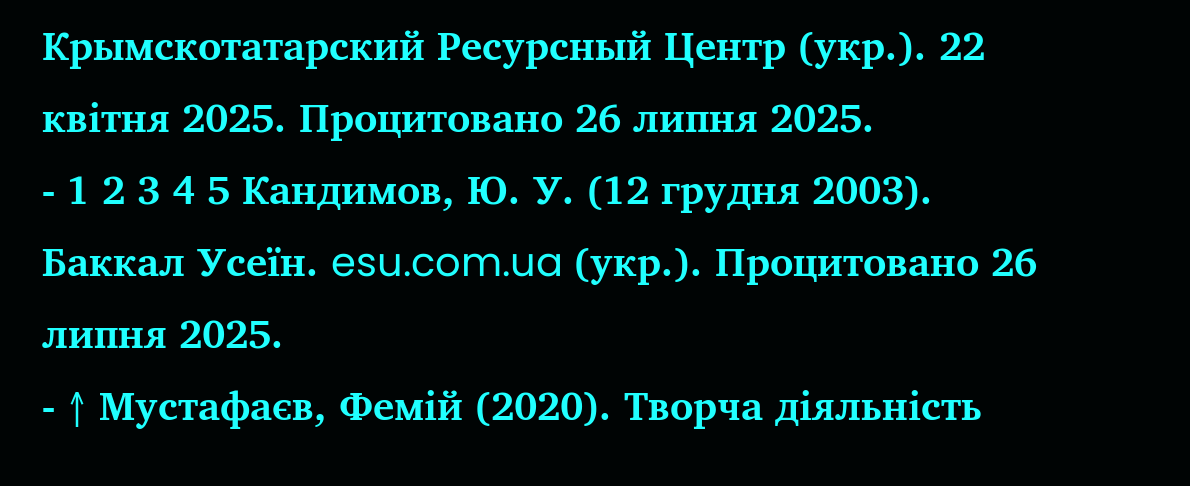Крымскотатарский Ресурсный Центр (укр.). 22 квітня 2025. Процитовано 26 липня 2025.
- 1 2 3 4 5 Кандимов, Ю. У. (12 грудня 2003). Баккал Усеїн. esu.com.ua (укр.). Процитовано 26 липня 2025.
- ↑ Мустафаєв, Фемій (2020). Творча діяльність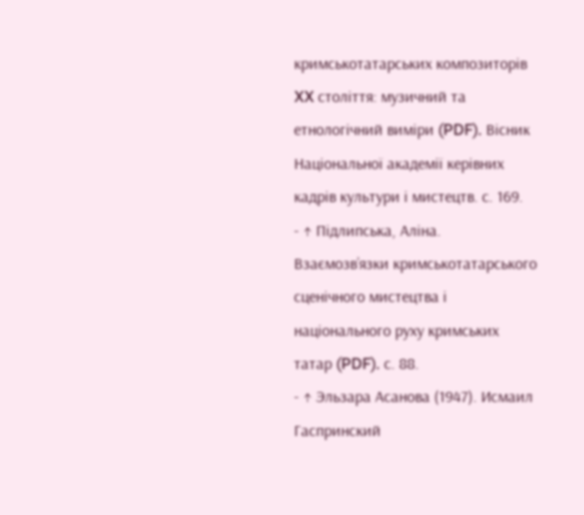кримськотатарських композиторів XX століття: музичний та етнологічний виміри (PDF). Вісник Національної академії керівних кадрів культури і мистецтв. с. 169.
- ↑ Підлипська, Аліна. Взаємозв’язки кримськотатарського сценічного мистецтва і національного руху кримських татар (PDF). с. 88.
- ↑ Эльзара Асанова (1947). Исмаил Гаспринский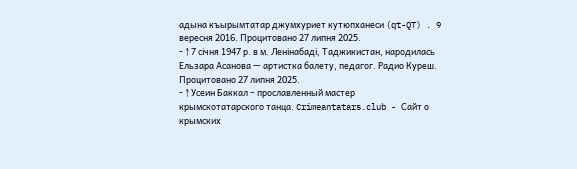адына къырымтатар джумхуриет кутюпханеси (qt-QT) . 9 вересня 2016. Процитовано 27 липня 2025.
- ↑ 7 січня 1947 р. в м. Ленінабаді, Таджикистан, народилась Ельзара Асанова — артистка балету, педагог. Радио Куреш. Процитовано 27 липня 2025.
- ↑ Усеин Баккал – прославленный мастер крымскотатарского танца. Crimeantatars.club - Сайт о крымских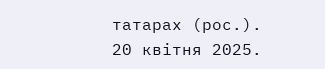татарах (рос.). 20 квітня 2025.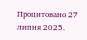Процитовано 27 липня 2025.